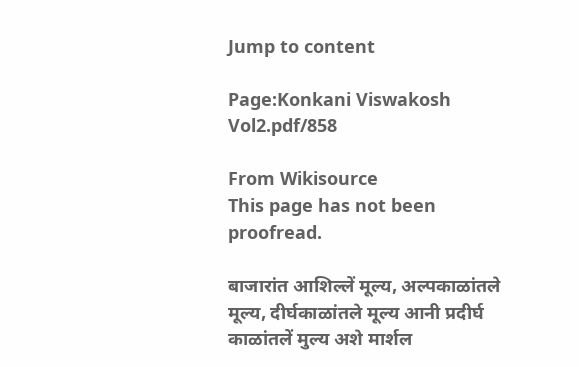Jump to content

Page:Konkani Viswakosh Vol2.pdf/858

From Wikisource
This page has not been proofread.

बाजारांत आशिल्लें मूल्य, अल्पकाळांतले मूल्य, दीर्घकाळांतले मूल्य आनी प्रदीर्घ काळांतलें मुल्य अशे मार्शल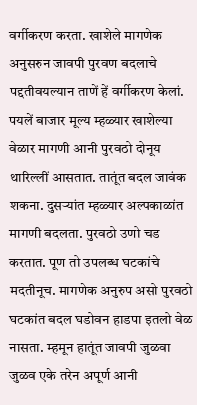वर्गीकरण करता. खाशेले मागणेक अनुसरुन जावपी पुरवण बदलाचे पद्दतीवयल्यान ताणें हें वर्गीकरण केलां. पयलें बाजार मूल्य म्हळ्यार खाशेल्या वेळार मागणी आनी पुरवठो दोनूय थारिल्लीं आसतात. तातूंत बदल जावंक शकना. दुसऱ्यांत म्हळ्यार अल्पकाळांत मागणी बदलता. पुरवठो उणो चड करतात. पूण तो उपलब्ध घटकांचे मदतीनूच. मागणेक अनुरुप असो पुरवठो घटकांत बदल घडोवन हाडपा इतलो वेळ नासता. म्हमून हातूंत जावपी जुळवा जुळव एके तरेन अपूर्ण आनी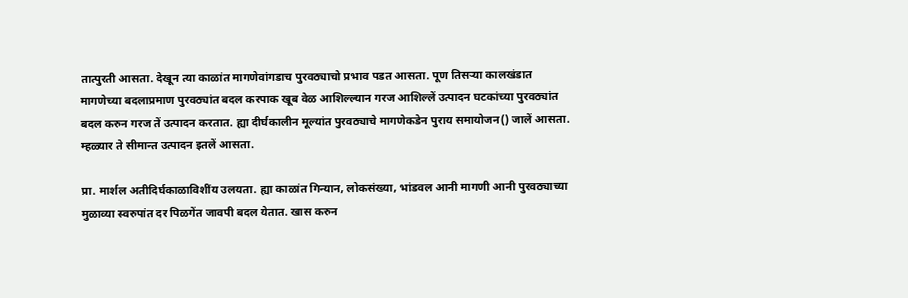तात्पुरती आसता. देखून त्या काळांत मागणेवांगडाच पुरवठ्याचो प्रभाव पडत आसता. पूण तिसऱ्या कालखंडात मागणेच्या बदलाप्रमाण पुरवठ्यांत बदल करपाक खूब वेळ आशिल्ल्यान गरज आशिल्लें उत्पादन घटकांच्या पुरवठ्यांत बदल करुन गरज तें उत्पादन करतात. ह्या दीर्घकालीन मूल्यांत पुरवठ्याचे मागणेकडेन पुराय समायोजन() जालें आसता. म्हळ्यार ते सीमान्त उत्पादन इतलें आसता.

प्रा. मार्शल अतीदिर्घकाळाविशींय उलयता. ह्या काळांत गिन्यान, लोकसंख्या, भांडवल आनी मागणी आनी पुरवठ्याच्या मुळाव्या स्वरुपांत दर पिळगेंत जावपी बदल येतात. खास करुन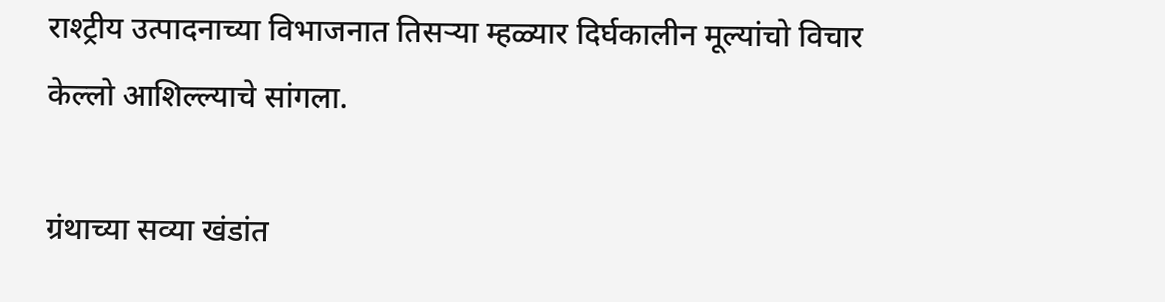राश्ट्रीय उत्पादनाच्या विभाजनात तिसऱ्या म्हळ्यार दिर्घकालीन मूल्यांचो विचार केल्लो आशिल्ल्याचे सांगला.

ग्रंथाच्या सव्या खंडांत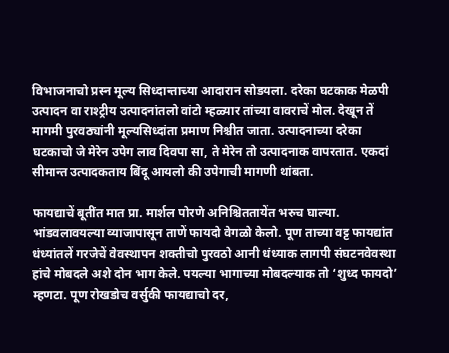विभाजनाचो प्रस्न मूल्य सिध्दान्ताच्या आदारान सोडयला. दरेका घटकाक मेळपी उत्पादन वा राश्ट्रीय उत्पादनांतलो वांटो म्हळ्यार तांच्या वावराचें मोल. देखून तें मागमी पुरवठ्यांनी मूल्यसिध्दांता प्रमाण निश्चीत जाता. उत्पादनाच्या दरेका घटकाचो जे मेरेन उपेग लाव दिवपा सा, ते मेरेन तो उत्पादनाक वापरतात. एकदां सीमान्त उत्पादकताय बिंदू आयलो की उपेगाची मागणी थांबता.

फायद्याचें बूतींत मात प्रा. मार्शल पोरणे अनिश्चिततायेंत भरुच घाल्या. भांडवलावयल्या व्याजापासून ताणें फायदो वेगळो केलो. पूण ताच्या वट्ट फायद्यांत धंध्यांतलें गरजेचें वेवस्थापन शक्तीचो पुरवठो आनी धंध्याक लागपी संघटनवेवस्था हांचे मोबदले अशे दोन भाग केले. पयल्या भागाच्या मोबदल्याक तो ‘शुध्द फायदो’ म्हणटा. पूण रोखडोच वर्सुकी फायद्याचो दर,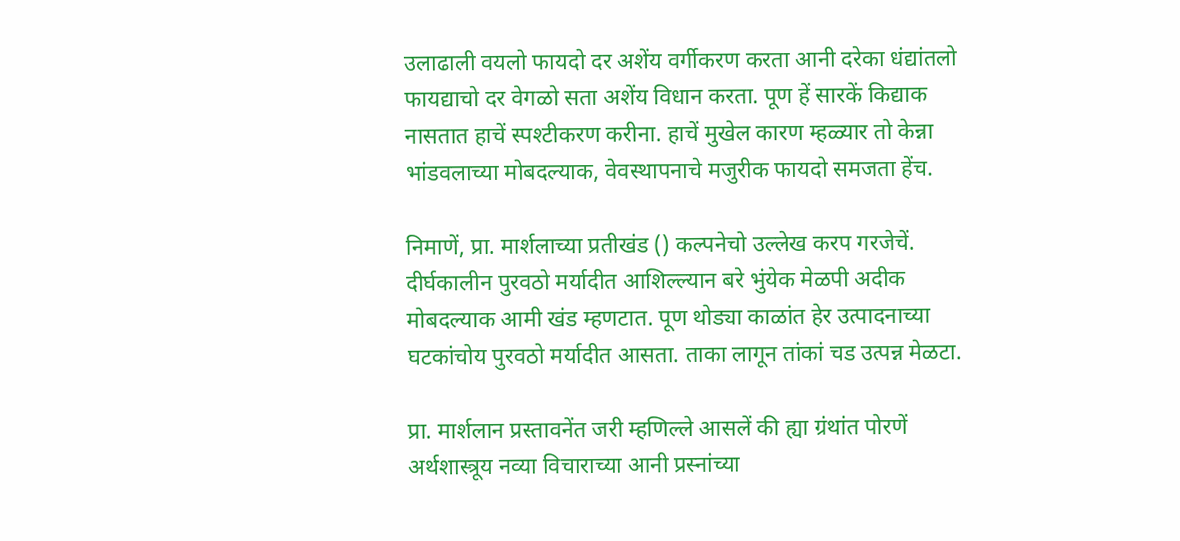उलाढाली वयलो फायदो दर अशेंय वर्गीकरण करता आनी दरेका धंद्यांतलो फायद्याचो दर वेगळो सता अशेंय विधान करता. पूण हें सारकें किद्याक नासतात हाचें स्पश्टीकरण करीना. हाचें मुखेल कारण म्हळ्यार तो केन्ना भांडवलाच्या मोबदल्याक, वेवस्थापनाचे मजुरीक फायदो समजता हेंच.

निमाणें, प्रा. मार्शलाच्या प्रतीखंड () कल्पनेचो उल्लेख करप गरजेचें. दीर्घकालीन पुरवठो मर्यादीत आशिल्ल्यान बरे भुंयेक मेळपी अदीक मोबदल्याक आमी खंड म्हणटात. पूण थोड्या काळांत हेर उत्पादनाच्या घटकांचोय पुरवठो मर्यादीत आसता. ताका लागून तांकां चड उत्पन्न मेळटा.

प्रा. मार्शलान प्रस्तावनेंत जरी म्हणिल्ले आसलें की ह्या ग्रंथांत पोरणें अर्थशास्त्रूय नव्या विचाराच्या आनी प्रस्नांच्या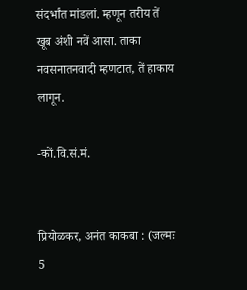संदर्भांत मांडलां. म्हणून तरीय तें खूब अंशी नवें आसा. ताका नवसनातनवादी म्हणटात, तें हाकाय लागून.

-कों.वि.सं.मं.


प्रियोळकर, अनंत काकबा : (जल्मः 5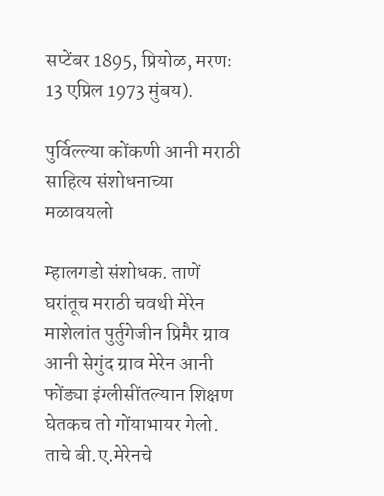सप्टेंबर 1895, प्रियोळ, मरणः 13 एप्रिल 1973 मुंबय).

पुर्विल्ल्या कोंकणी आनी मराठी साहित्य संशोधनाच्या मळावयलो

म्हालगडो संशोधक. ताणें घरांतूच मराठी चवथी मेरेन माशेलांत पुर्तुगेजीन प्रिमैर ग्राव आनी सेगुंद ग्राव मेरेन आनी फोंड्या इंग्लीसींतल्यान शिक्षण घेतकच तो गोंयाभायर गेलो. ताचे बी.ए.मेरेनचे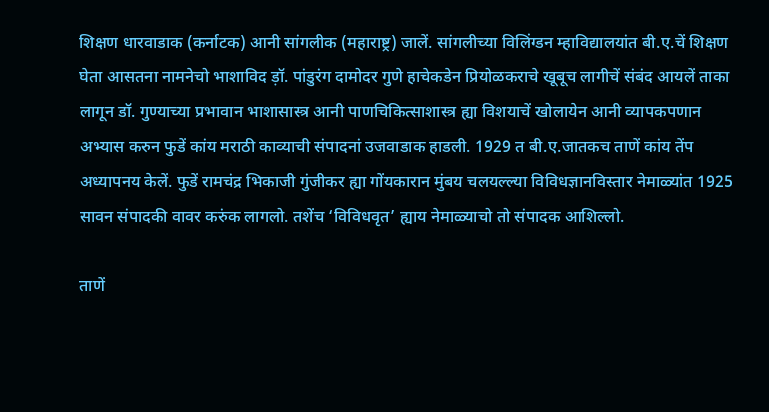शिक्षण धारवाडाक (कर्नाटक) आनी सांगलीक (महाराष्ट्र) जालें. सांगलीच्या विलिंग्डन म्हाविद्यालयांत बी.ए.चें शिक्षण घेता आसतना नामनेचो भाशाविद ड़ॉ. पांडुरंग दामोदर गुणे हाचेकडेन प्रियोळकराचे खूबूच लागीचें संबंद आयलें ताका लागून डॉ. गुण्याच्या प्रभावान भाशासास्त्र आनी पाणचिकित्साशास्त्र ह्या विशयाचें खोलायेन आनी व्यापकपणान अभ्यास करुन फुडें कांय मराठी काव्याची संपादनां उजवाडाक हाडली. 1929 त बी.ए.जातकच ताणें कांय तेंप अध्यापनय केलें. फुडें रामचंद्र भिकाजी गुंजीकर ह्या गोंयकारान मुंबय चलयल्ल्या विविधज्ञानविस्तार नेमाळ्यांत 1925 सावन संपादकी वावर करुंक लागलो. तशेंच ‘विविधवृत’ ह्याय नेमाळ्याचो तो संपादक आशिल्लो.

ताणें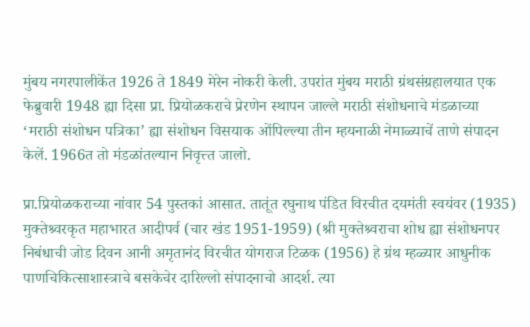मुंबय नगरपालीकेंत 1926 ते 1849 मेरेन नोकरी केली. उपरांत मुंबय मराठी ग्रंथसंग्रहालयात एक फेब्रुवारी 1948 ह्या दिसा प्रा. प्रियोळकराचे प्रेरणेन स्थापन जाल्ले मराठी संशोधनाचे मंडळाच्या ‘मराठी संशोधन पत्रिका’ ह्या संशोधन विसयाक ओंपिल्ल्या तीन म्हयनाळी नेमाळ्याचें ताणे संपादन केलें. 1966त तो मंडळांतल्यान निवृत्त्त जालो.

प्रा.प्रियोळकराच्या नांवार 54 पुस्तकां आसात. तातूंत रघुनाथ पंडित विरचीत दयमंती स्वयंवर (1935) मुक्तेश्र्वरकृत महाभारत आदीपर्व (चार खंड 1951-1959) (श्री मुक्तेश्र्वराचा शोध ह्या संशोधनपर निबंधाची जोड दिवन आनी अमृतानंद विरचीत योगराज टिळक (1956) हे ग्रंथ म्हळ्यार आधुनीक पाणचिकित्साशास्त्राचे बसकेचेर दारिल्लो संपादनाचो आदर्श. त्या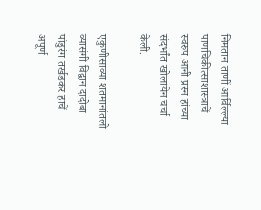निमतान ताणीं आर्विल्ल्या पाणचिकीत्साशास्त्राचें स्वरुप आनी प्रस्न हांच्या संदर्भांत खोलायेन चर्चा केली.

एकुणीसाव्या शतमानांतलो व्यासंगी विद्वान दादोबा पांडुरंग तर्खडकर हाचें अपूर्ण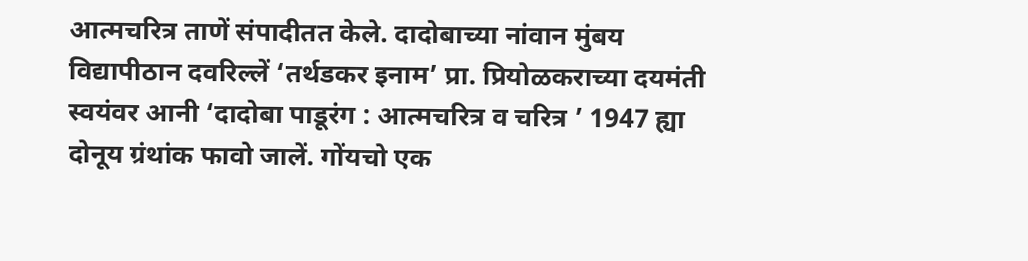आत्मचरित्र ताणें संपादीतत केले. दादोबाच्या नांवान मुंबय विद्यापीठान दवरिल्लें ‘तर्थडकर इनाम’ प्रा. प्रियोळकराच्या दयमंती स्वयंवर आनी ‘दादोबा पाडूरंग : आत्मचरित्र व चरित्र ’ 1947 ह्या दोनूय ग्रंथांक फावो जालें. गोंयचो एक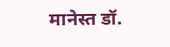मानेस्त डॉ.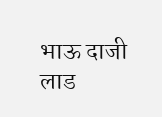भाऊ दाजी लाड